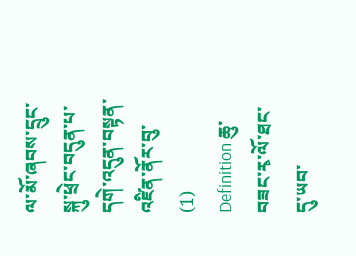ལ་མོ་ཞབས་དྲུང་སྐུ་ཕྲེང་བདུན་པ་དགེ་འདུན་བསྟན་འཛིན་ནོར་བུ་ (1)
Definition ཆུ་བཟང་རྭ་ལོ་ཐང་དུ་ཡབ་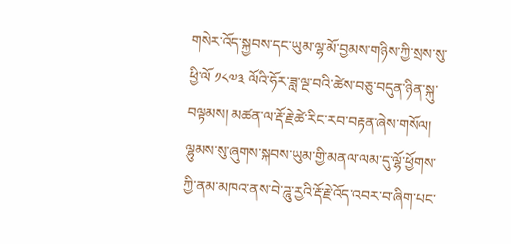གསེར་འོད་སྐྱབས་དང་ཡུམ་ལྷ་མོ་བྱམས་གཉིས་ཀྱི་སྲས་སུ་ཕྱི་ལོ ༡༨༧༣ ལོའི་ཧོར་ཟླ་ལྔ་བའི་ཚེས་བཅུ་བདུན་ཉིན་སྐུ་བལྟམས། མཚན་ལ་རྡོ་རྗེ་ཚེ་རིང་རབ་བརྟན་ཞེས་གསོལ། ལྷུམས་སུ་ཞུགས་སྐབས་ཡུམ་གྱི་མནལ་ལམ་དུ་ལྷོ་ཕྱོགས་ཀྱི་ནམ་མཁའ་ནས་བེ་ཌཱུ་རྱའི་རྡོ་རྗེ་འོད་འབར་བ་ཞིག་པང་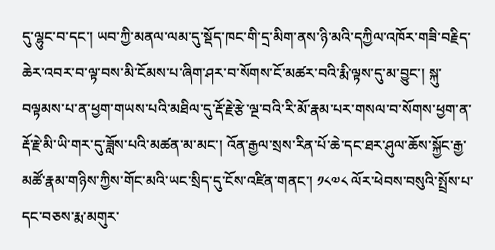དུ་ལྷུང་བ་དང་། ཡབ་ཀྱི་མནལ་ལམ་དུ་སྡོད་ཁང་གི་དྲ་མིག་ནས་ཉི་མའི་དཀྱིལ་འཁོར་གཟི་བརྗིད་ཆེར་འབར་བ་ལྟ་བས་མི་ངོམས་པ་ཞིག་ཤར་བ་སོགས་ངོ་མཚར་བའི་རྨི་ལྟས་དུ་མ་བྱུང་། སྐུ་བལྟམས་པ་ན་ཕྱག་གཡས་པའི་མཐིལ་དུ་རྡོ་རྗེ་རྩེ་ལྔ་བའི་རི་མོ་རྣམ་པར་གསལ་བ་སོགས་ཕྱག་ན་རྡོ་རྗེ་མི་ཡི་གར་དུ་ཟློས་པའི་མཚན་མ་མང་། འོན་རྒྱལ་སྲས་རིན་པོ་ཆེ་དང་ཐར་ཤུལ་ཆོས་སྐྱོང་རྒྱ་མཚོ་རྣམ་གཉིས་ཀྱིས་གོང་མའི་ཡང་སྲིད་དུ་ངོས་འཛིན་གནང་། ༡༨༧༨ ལོར་ཕེབས་བསུའི་སྤྲོས་པ་དང་བཅས་རྨ་མགུར་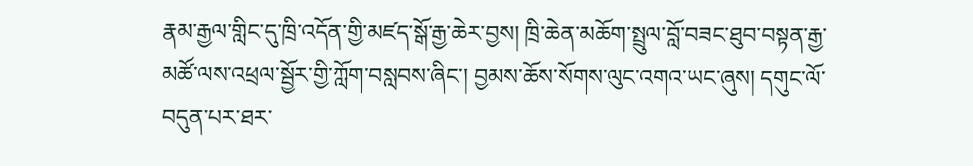རྣམ་རྒྱལ་གླིང་དུ་ཁྲི་འདོན་གྱི་མཛད་སྒོ་རྒྱ་ཆེར་བྱས། ཁྲི་ཆེན་མཆོག་སྤྲུལ་བློ་བཟང་ཐུབ་བསྟན་རྒྱ་མཚོ་ལས་འཕྲལ་སྦྱོར་གྱི་ཀློག་བསླབས་ཞིང་། བྱམས་ཆོས་སོགས་ལུང་འགའ་ཡང་ཞུས། དགུང་ལོ་བདུན་པར་ཐར་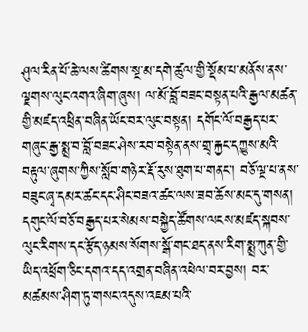ཤུལ་རིན་པོ་ཆེ་ལས་ཚིགས་སྔ་མ་དགེ་ཚུལ་གྱི་སྡོམ་པ་མནོས་ནས་ལྗགས་ལུང་འགའ་ཞིག་ཞུས། ལ་མོ་བློ་བཟང་བསྟན་པའི་རྒྱལ་མཚན་གྱི་མཛད་འཕྲིན་བཞིན་ཡོང་བར་ལུང་བསྟན། དགོང་ལོ་བརྒྱད་པར་གཞུང་རྒྱ་སྨྲ་བ་བློ་བཟང་ཤེས་རབ་བསྟེན་ནས་གྲྭ་རྐྱང་དཀྱུས་མའི་བརྟུལ་ཞུགས་ཀྱིས་སློབ་གཉེར་རྡོ་རུས་ཐུག་པ་གནང་། བཅོ་ལྔ་པ་ནས་བཟུང་ཞྭ་དམར་ཚང་དང་ཤིང་བཟའ་ཚང་ལས་ཟབ་ཆོས་མང་དུ་གསན། དགུང་ལོ་བཅོ་བརྒྱད་པར་སེམས་བསྐྱེད་ཚོགས་ལངས་མཛད་སྐབས་ལུང་རིགས་དང་རྩོད་ཉམས་སོགས་སྒོ་གང་ཐད་ནས་རིག་སྨྲ་ཀུན་གྱི་ཡིད་འཕྲོག་ཅིང་དགའ་དད་འགྲན་བཞིན་འཕེལ་བར་བྱས། བར་མཚམས་ཤིག་ཏུ་གསང་འདུས་འཇམ་པའི་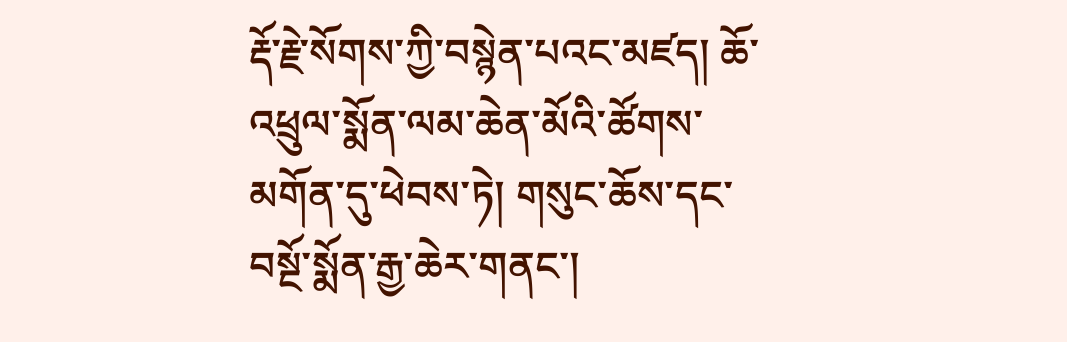རྡོ་རྗེ་སོགས་ཀྱི་བསྙེན་པའང་མཛད། ཆོ་འཕྲུལ་སྨོན་ལམ་ཆེན་མོའི་ཚོགས་མགོན་དུ་ཕེབས་ཏེ། གསུང་ཆོས་དང་བསྔོ་སྨོན་རྒྱ་ཆེར་གནང་།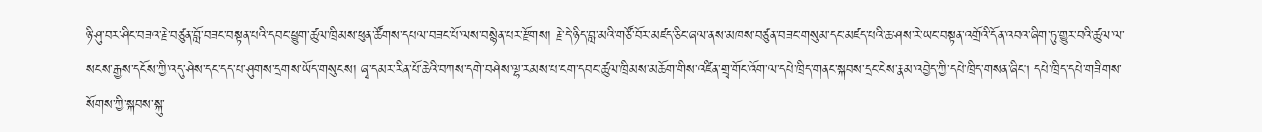ཉི་ཤུ་བར་ཤིང་བཟའ་རྗེ་བཙུན་བློ་བཟང་བསྟན་པའི་དབང་ཕྱུག་ཚུལ་ཁྲིམས་ཕུན་ཚོགས་དཔལ་བཟང་པོ་ལས་བསྙེན་པར་རྫོགས། རྗེ་དེ་ཉིད་བླ་མའི་གཙོ་བོར་མཛད་ཅིང་ཞལ་ནས་མཁས་བཙུན་བཟང་གསུམ་དང་མཛད་པའི་ཆ་ཤས་རེ་ཡང་བསྟན་འགྲོའི་དོན་འབའ་ཞིག་ཏུ་གྱུར་བའི་ཚུལ་ལ་སངས་རྒྱས་དངོས་ཀྱི་འདུ་ཤེས་དང་དད་པ་ཤུགས་དྲགས་ཡོད་གསུངས། ཞྭ་དམར་རིན་པོ་ཆེའི་བཀས་དགེ་བཤེས་ལྷ་རམས་པ་ངག་དབང་ཚུལ་ཁྲིམས་མཆོག་གིས་འཛིན་གྲྭ་གོང་འོག་ལ་དཔེ་ཁྲིད་གནང་སྐབས་དྲང་ངེས་རྣམ་འབྱེད་ཀྱི་དཔེ་ཁྲིད་གསན་ཞིང། དཔེ་ཁྲིད་དཔེ་གཟིགས་སོགས་ཀྱི་སྐབས་སྐུ་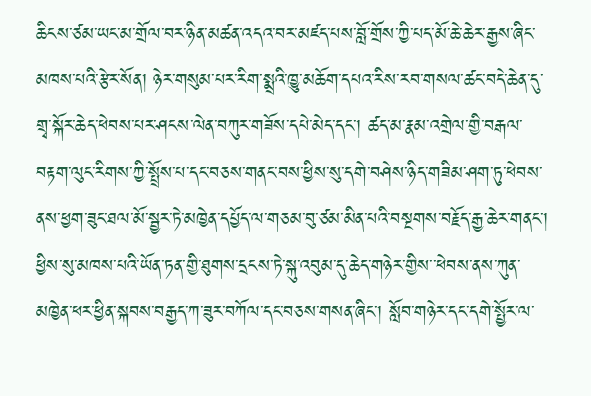ཆིངས་ཙམ་ཡང་མ་གྲོལ་བར་ཉིན་མཚན་འདའ་བར་མཛད་པས་བློ་གྲོས་ཀྱི་པད་མོ་ཆེ་ཆེར་རྒྱས་ཞིང་མཁས་པའི་རྩེར་སོན། ཉེར་གསུམ་པར་རིག་སྨྲའི་ཁྱུ་མཆོག་དཔའ་རིས་རབ་གསལ་ཚང་བདེ་ཆེན་དུ་གྲྭ་སྐོར་ཆེད་ཕེབས་པར་ཤངས་ལེན་བཀུར་གཟོས་དཔེ་མེད་དང་། ཚད་མ་རྣམ་འགྲེལ་གྱི་བརྒལ་བརྟག་ལུང་རིགས་ཀྱི་སྤྲོས་པ་དང་བཅས་གནང་བས་ཕྱིས་སུ་དགེ་བཤེས་ཉིད་གཟིམ་ཤག་ཏུ་ཕེབས་ནས་ཕྱག་ཟུང་ཐལ་མོ་སྦྱར་ཏེ་མཁྱེན་དཔྱོད་ལ་གཅམ་བུ་ཙམ་མིན་པའི་བསྔགས་བརྗོད་རྒྱ་ཆེར་གནང་། ཕྱིས་སུ་མཁས་པའི་ཡོན་ཏན་གྱི་ཐུགས་དྲངས་ཏེ་སྐུ་འབུམ་དུ་ཆེད་གཉེར་གྱིས་་ཕེབས་ནས་ཀུན་མཁྱེན་ཕར་ཕྱིན་སྐབས་བརྒྱད་ཀ་ཟུར་བཀོལ་དང་བཅས་གསན་ཞིང་། སློབ་གཉེར་དང་དགེ་སྤྱོར་ལ་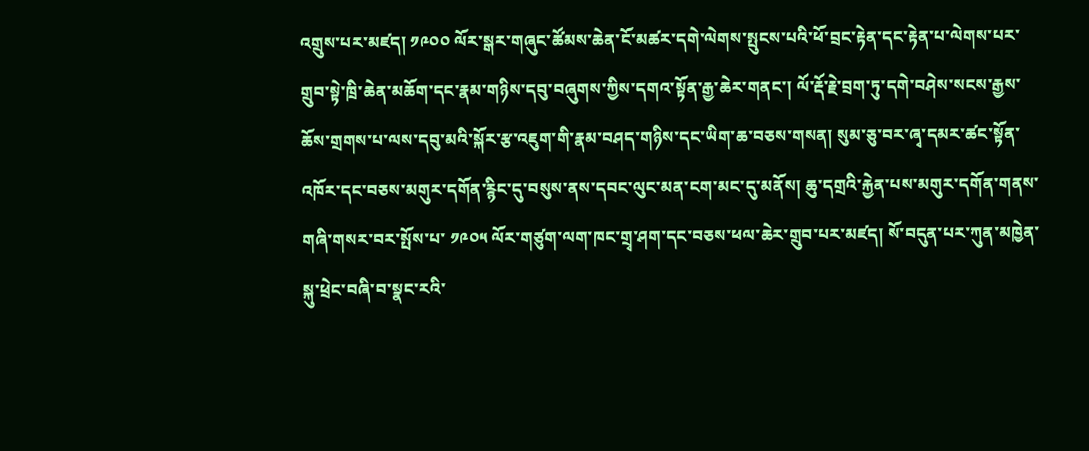འགྲུས་པར་མཛད། ༡༩༠༠ ལོར་སྒར་གཞུང་ཚོམས་ཆེན་ངོ་མཚར་དགེ་ལེགས་སྤུངས་པའི་ཕོ་བྲང་རྟེན་དང་རྟེན་པ་ལེགས་པར་གྲུབ་སྟེ་ཁྲི་ཆེན་མཆོག་དང་རྣམ་གཉིས་དབུ་བཞུགས་ཀྱིས་དགའ་སྟོན་རྒྱ་ཆེར་གནང་། ལོ་རྡོ་རྗེ་བྲག་ཏུ་དགེ་བཤེས་སངས་རྒྱས་ཆོས་གྲགས་པ་ལས་དབུ་མའི་སྐོར་རྩ་འཇུག་གི་རྣམ་བཤད་གཉིས་དང་ཡིག་ཆ་བཅས་གསན། སུམ་ཅུ་བར་ཞྭ་དམར་ཚང་སྟོན་འཁོར་དང་བཅས་མགུར་དགོན་རྙིང་དུ་བསུས་ནས་དབང་ལུང་མན་ངག་མང་དུ་མནོས། ཆུ་དགྲའི་རྐྱེན་པས་མགུར་དགོན་གནས་གཞི་གསར་བར་སྤོས་པ་ ༡༩༠༥ ལོར་གཙུག་ལག་ཁང་གྲྭ་ཤག་དང་བཅས་ཕལ་ཆེར་གྲུབ་པར་མཛད། སོ་བདུན་པར་ཀུན་མཁྱེན་སྐུ་ཕྲེང་བཞི་བ་སྣང་རའི་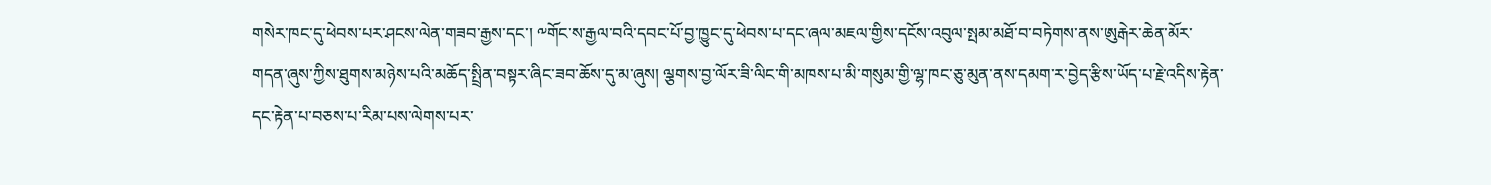གསེར་ཁང་དུ་ཕེབས་པར་ཤངས་ལེན་གཟབ་རྒྱས་དང་། ༸གོང་ས་རྒྱལ་བའི་དབང་པོ་བྱ་ཁྱུང་དུ་ཕེབས་པ་དང་ཞལ་མཇལ་གྱིས་དངོས་འབུལ་སྤམ་མཐོ་བ་བཏེགས་ནས་ཨུརྒེར་ཆེན་མོར་གདན་ཞུས་ཀྱིས་ཐུགས་མཉེས་པའི་མཆོད་སྤྲིན་བསྟར་ཞིང་ཟབ་ཆོས་དུ་མ་ཞུས། ལྕགས་བྱ་ལོར་ཟི་ལིང་གི་མཁས་པ་མི་གསུམ་གྱི་ལྷ་ཁང་ཅུ་མུན་ནས་དམག་ར་བྱེད་རྩིས་ཡོད་པ་རྗེ་འདིས་རྟེན་དང་རྟེན་པ་བཅས་པ་རིམ་པས་ལེགས་པར་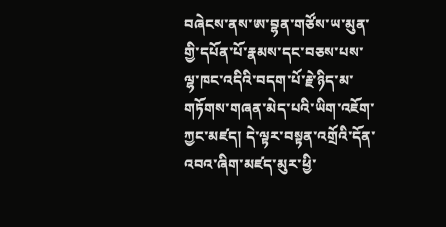བཞེངས་ནས་ཨ་བྷན་གཙོས་ཡ་མུན་གྱི་དཔོན་པོ་རྣམས་དང་བཅས་པས་ལྷ་ཁང་འདིའི་བདག་པོ་རྗེ་ཉིད་མ་གཏོགས་གཞན་མེད་པའི་ཡིག་འཇོག་ཀྱང་མཛད། དེ་ལྟར་བསྟན་འགྲོའི་དོན་འབའ་ཞིག་མཛད་མུར་ཕྱི་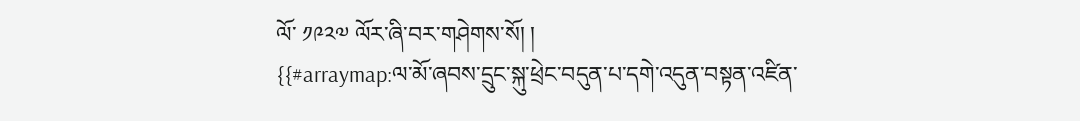ལོ་ ༡༩༢༧ ལོར་ཞི་བར་གཤེགས་སོ། །
{{#arraymap:ལ་མོ་ཞབས་དྲུང་སྐུ་ཕྲེང་བདུན་པ་དགེ་འདུན་བསྟན་འཛིན་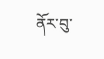ནོར་བུ་